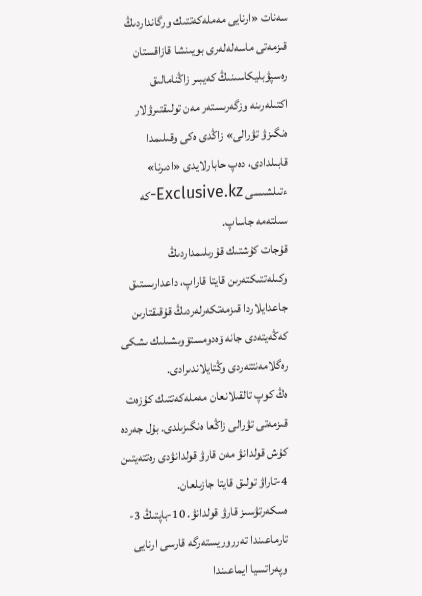سەنات «ارنايى مەملەكەتتىك ورگانداردىڭ قىزمەتى ماسەلەلەرى بويىنشا قازاقستان رەسپۋبليكاسىنىڭ كەيبىر زاڭنامالىق اكتىلەرىنە وزگەرىستەر مەن تولىقتىرۋلار ەنگىزۋ تۋرالى» زاڭدى ەكى وقىلىمدا قابىلدادى، دەپ حابارلايدى «ادىرنا» ءتىلشىسى Exclusive.kz-كە سىلتەمە جاساپ.
قۇجات كۇشتىك قۇرىلىمداردىڭ وكىلەتتىكتەرىن قايتا قاراپ، داعدارىستىق جاعدايلاردا قىزمەتكەرلەردىڭ قۇقىقتارىن كەڭەيتەدى جانە ۆەدومستۆوىشىلىك ىشكى رەگلامەنتتەردى وڭتايلاندىرادى.
ەڭ كوپ تالقىلانعان مەملەكەتتىك كۇزەت قىزمەتى تۋرالى زاڭعا ەنگىزىلدى. بۇل جەردە كۇش قولدانۋ مەن قارۋ قولدانۋدى رەتتەيتىن 4-تاراۋ تولىق قايتا جازىلعان.
ەسكەرتۋسىز قارۋ قولدانۋ. 10-باپتىڭ 3-تارماعىندا تەرروريستەرگە قارسى ارنايى وپەراتسيا ايماعىندا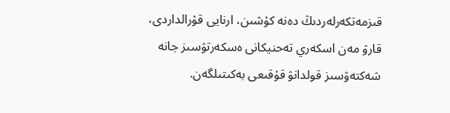قىزمەتكەرلەردىڭ دەنە كۇشىن، ارنايى قۇرالداردى، قارۋ مەن اسكەري تەحنيكانى ەسكەرتۋسىز جانە شەكتەۋسىز قولدانۋ قۇقىعى بەكىتىلگەن.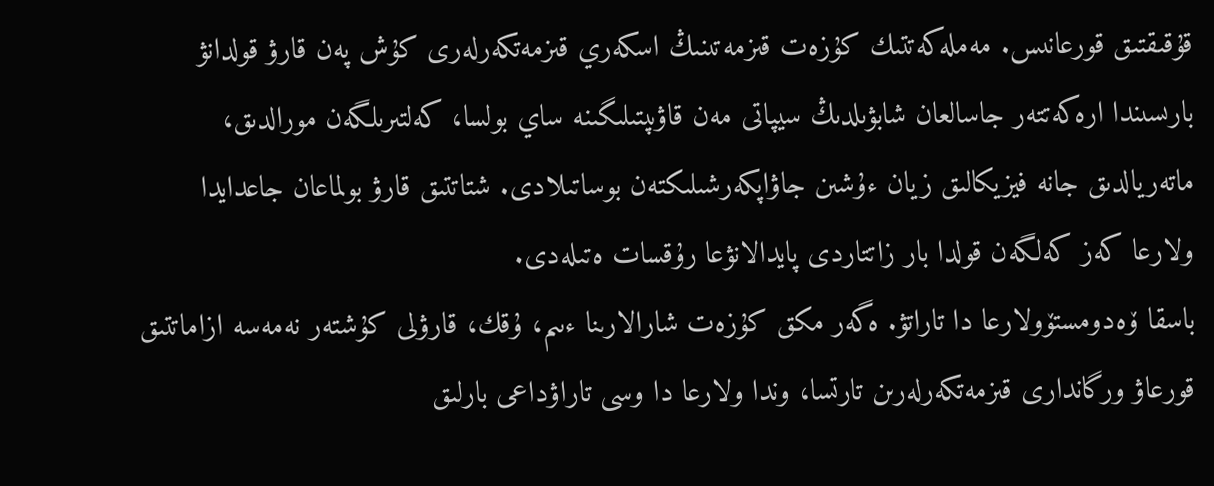قۇقىقتىق قورعانىس. مەملەكەتتىك كۇزەت قىزمەتىنىڭ اسكەري قىزمەتكەرلەرى كۇش پەن قارۋ قولدانۋ بارىسىندا ارەكەتتەر جاسالعان شابۋىلدىڭ سيپاتى مەن قاۋىپتىلىگىنە ساي بولسا، كەلتىرىلگەن مورالدىق، ماتەريالدىق جانە فيزيكالىق زيان ءۇشىن جاۋاپكەرشىلىكتەن بوساتىلادى. شتاتتىق قارۋ بولماعان جاعدايدا ولارعا كەز كەلگەن قولدا بار زاتتاردى پايدالانۋعا رۇقسات ەتىلەدى.
باسقا ۆەدومستۆولارعا دا تاراتۋ. ەگەر مكق كۇزەت شارالارىنا ءىىم، ۇقك، قارۋلى كۇشتەر نەمەسە ازاماتتىق قورعاۋ ورگاندارى قىزمەتكەرلەرىن تارتسا، وندا ولارعا دا وسى تاراۋداعى بارلىق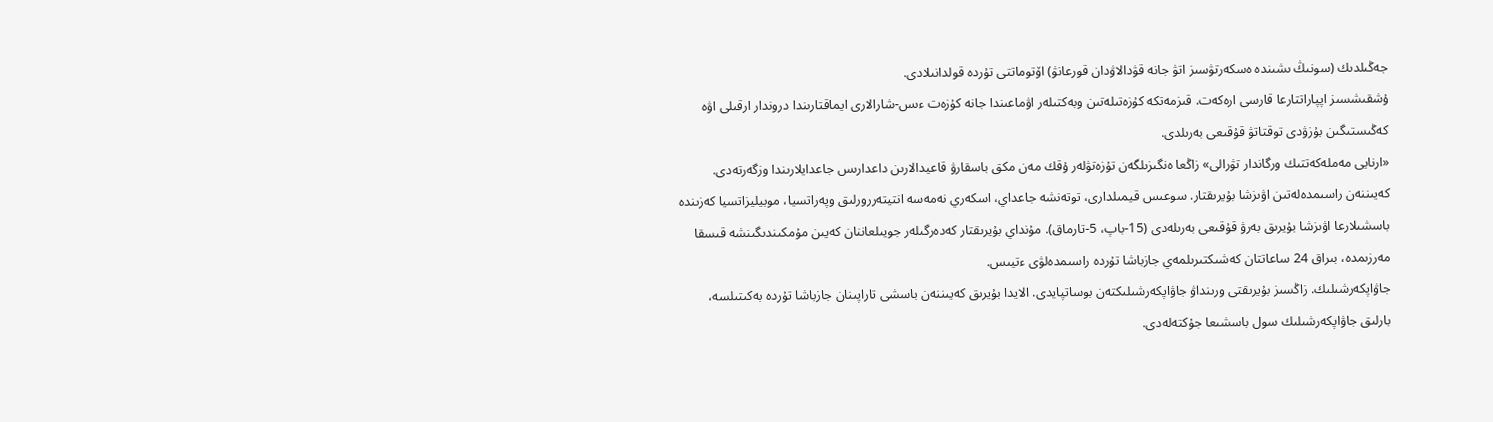جەڭىلدىك (سونىڭ ىشىندە ەسكەرتۋسىز اتۋ جانە قۋدالاۋدان قورعانۋ) اۆتوماتتى تۇردە قولدانىلادى.
ۇشقىشسىز اپپاراتتارعا قارسى ارەكەت. قىزمەتكە كۇزەتىلەتىن وبەكتىلەر اۋماعىندا جانە كۇزەت ءىس-شارالارى ايماقتارىندا دروندار ارقىلى اۋە كەڭىستىگىن بۇزۋدى توقتاتۋ قۇقىعى بەرىلدى.
«ارنايى مەملەكەتتىك ورگاندار تۋرالى» زاڭعا ەنگىزىلگەن تۇزەتۋلەر ۇقك مەن مكق باسقارۋ قاعيدالارىن داعدارىس جاعدايلارىندا وزگەرتەدى.
كەيىننەن راسىمدەلەتىن اۋىزشا بۇيرىقتار. سوعىس قيمىلدارى، توتەنشە جاعداي، اسكەري نەمەسە انتيتەررورلىق وپەراتسيا، موبيليزاتسيا كەزىندە باسشىلارعا اۋىزشا بۇيرىق بەرۋ قۇقىعى بەرىلەدى (15-باپ، 5-تارماق). مۇنداي بۇيرىقتار كەدەرگىلەر جويىلعاننان كەيىن مۇمكىندىگىنشە قىسقا مەرزىمدە، بىراق 24 ساعاتتان كەشىكتىرىلمەي جازباشا تۇردە راسىمدەلۋى ءتيىس.
جاۋاپكەرشىلىك. زاڭسىز بۇيرىقتى ورىنداۋ جاۋاپكەرشىلىكتەن بوساتپايدى. الايدا بۇيرىق كەيىننەن باسشى تاراپىنان جازباشا تۇردە بەكىتىلسە، بارلىق جاۋاپكەرشىلىك سول باسشىعا جۇكتەلەدى.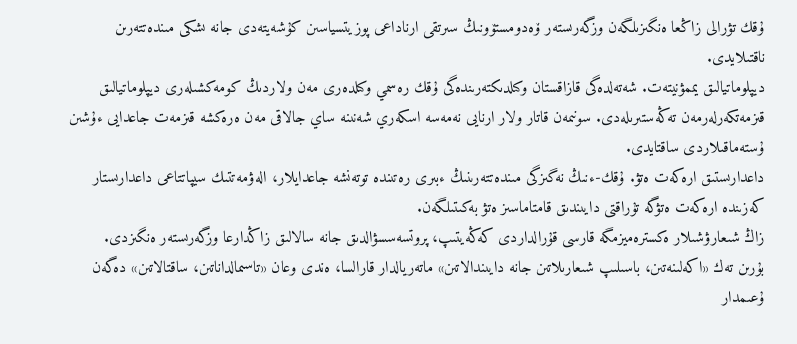ۇقك تۋرالى زاڭعا ەنگىزىلگەن وزگەرىستەر ۆەدومستۆونىڭ سىرتقى ارناداعى پوزيتسياسىن كۇشەيتەدى جانە ىشكى مىندەتتەرىن ناقتىلايدى.
ديپلوماتيالىق يممۋنيتەت. شەتەلدەگى قازاقستان وكىلدىكتەرىندەگى ۇقك رەسمي وكىلدەرى مەن ولاردىڭ كومەكشىلەرى ديپلوماتيالىق قىزمەتكەرلەرمەن تەڭەستىرىلەدى. سونىمەن قاتار ولار ارنايى نەمەسە اسكەري شەنىنە ساي جالاقى مەن ەرەكشە قىزمەت جاعدايى ءۇشىن ۇستەماقىلاردى ساقتايدى.
داعدارىستىق ارەكەت ەتۋ. ۇقك-ءنىڭ نەگىزگى مىندەتتەرىنىڭ ءبىرى رەتىندە توتەنشە جاعدايلار، الەۋمەتتىك سيپاتتاعى داعدارىستار كەزىندە ارەكەت ەتۋگە تۇراقتى دايىندىق قامتاماسىز ەتۋ بەكىتىلگەن.
زاڭ شىعارۋشىلار ەكسترەميزمگە قارسى قۇرالداردى كەڭەيتىپ، پروتسەسسۋالدىق جانە سالالىق زاڭدارعا وزگەرىستەر ەنگىزدى.
بۇرىن تەك «اكەلىنەتىن، باسىلىپ شىعارىلاتىن جانە دايىندالاتىن» ماتەريالدار قارالسا، ەندى وعان «تاسىمالداناتىن، ساقتالاتىن» دەگەن ۇعىمدار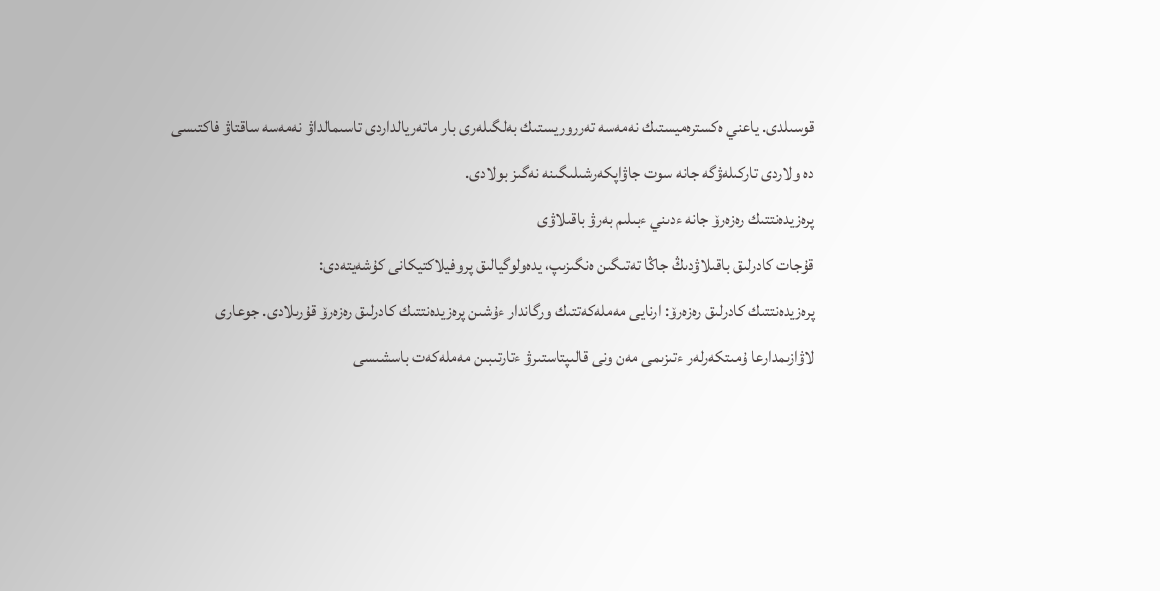قوسىلدى. ياعني ەكسترەميستىك نەمەسە تەرروريستىك بەلگىلەرى بار ماتەريالداردى تاسىمالداۋ نەمەسە ساقتاۋ فاكتىسى دە ولاردى تاركىلەۋگە جانە سوت جاۋاپكەرشىلىگىنە نەگىز بولادى.
پرەزيدەنتتىك رەزەرۆ جانە ءدىني ءبىلىم بەرۋ باقىلاۋى
قۇجات كادرلىق باقىلاۋدىڭ جاڭا تەتىگىن ەنگىزىپ، يدەولوگيالىق پروفيلاكتيكانى كۇشەيتەدى:
پرەزيدەنتتىك كادرلىق رەزەرۆ: ارنايى مەملەكەتتىك ورگاندار ءۇشىن پرەزيدەنتتىك كادرلىق رەزەرۆ قۇرىلادى. جوعارى لاۋازىمدارعا ۇمىتكەرلەر ءتىزىمى مەن ونى قالىپتاستىرۋ ءتارتىبىن مەملەكەت باسشىسى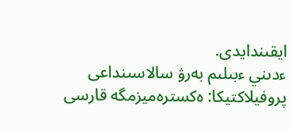ايقىندايدى.
ءدىني ءبىلىم بەرۋ سالاسىنداعى پروفيلاكتيكا: ەكسترەميزمگە قارسى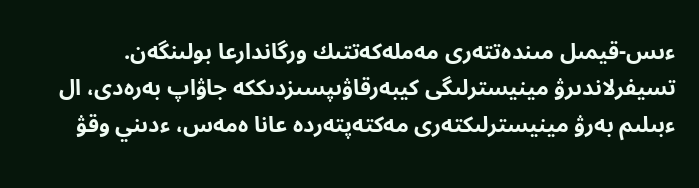ءىس-قيمىل مىندەتتەرى مەملەكەتتىك ورگاندارعا بولىنگەن. تسيفرلاندىرۋ مينيسترلىگى كيبەرقاۋىپسىزدىككە جاۋاپ بەرەدى، ال ءبىلىم بەرۋ مينيسترلىكتەرى مەكتەپتەردە عانا ەمەس، ءدىني وقۋ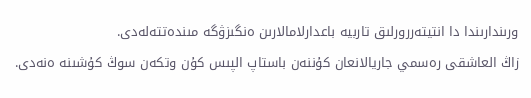ورىندارىندا دا انتيتەررورلىق تاربيە باعدارلامالارىن ەنگىزۋگە مىندەتتەلەدى.
زاڭ العاشقى رەسمي جاريالانعان كۇننەن باستاپ الپىس كۇن وتكەن سوڭ كۇشىنە ەنەدى.